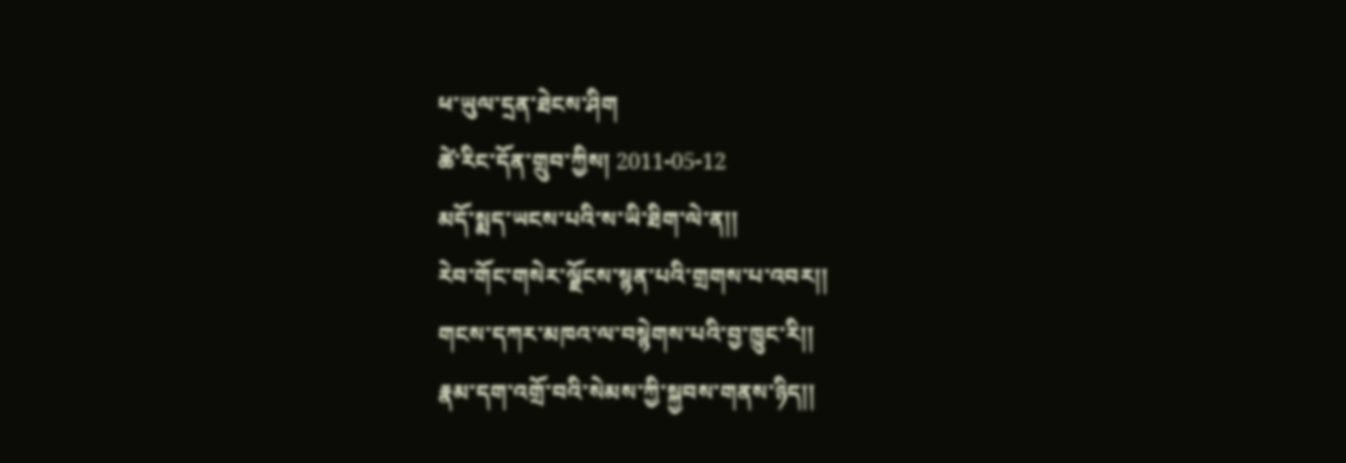ཕ་ཡུལ་དྲན་ཐེངས་ཤིག
ཚེ་རིང་དོན་གྲུབ་ཀྱིས། 2011-05-12
མདོ་སྨད་ཡངས་པའི་ས་ཡི་ཐིག་ལེ་ན།།
རེབ་གོང་གསེར་ལྗོངས་སྙན་པའི་གྲགས་པ་འབར།།
གངས་དཀར་མཁའ་ལ་བསྙེགས་པའི་བྱ་ཁྱུང་རི།།
རྣམ་དག་འགྲོ་བའི་སེམས་ཀྱི་སྐྱབས་གནས་ཉིད།།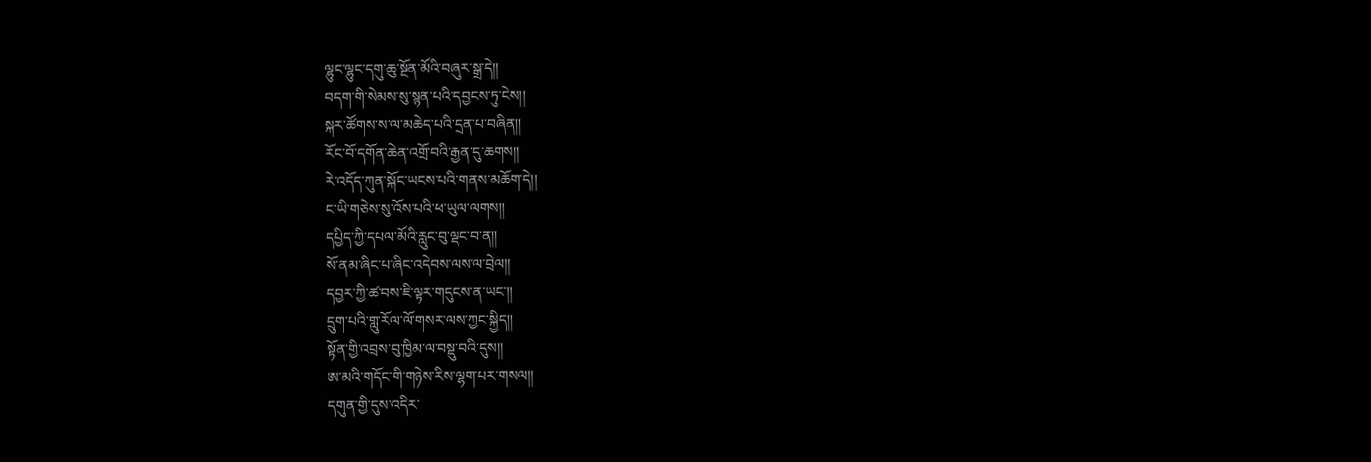ལྷུང་ལྷུང་དགུ་ཆུ་སྔོན་མོའི་བཞུར་སྒྲ་དེ།།
བདག་གི་སེམས་སུ་སྙན་པའི་དབྱངས་ཏུ་ངེས།།
སྐར་ཚོགས་ས་ལ་མཆེད་པའི་དྲན་པ་བཞིན།།
རོང་བོ་དགོན་ཆེན་འགྲོ་བའི་རྒྱན་དུ་ཆགས།།
རེ་འདོད་ཀུན་སྐོང་ཡངས་པའི་གནས་མཆོག་དེ།།
ང་ཡི་གཅེས་སུ་འོས་པའི་ཕ་ཡུལ་ལགས།།
དཔྱིད་ཀྱི་དཔལ་མོའི་རླུང་བུ་ལྡང་བ་ན།།
སོ་ནམ་ཞིང་པ་ཞིང་འདེབས་ལས་ལ་བྲེལ།།
དབྱར་ཀྱི་ཚ་བས་ཇི་ལྟར་གདུངས་ན་ཡང་།།
དྲུག་པའི་གླུ་རོལ་ལོ་གསར་ལས་ཀྱང་སྐྱིད།།
སྟོན་གྱི་འབྲས་བུ་ཁྱིམ་ལ་བསྡུ་བའི་དུས།།
ཨ་མའི་གདོང་གི་གཉེས་རིས་ལྷག་པར་གསལ།།
དགུན་གྱི་དུས་འདིར་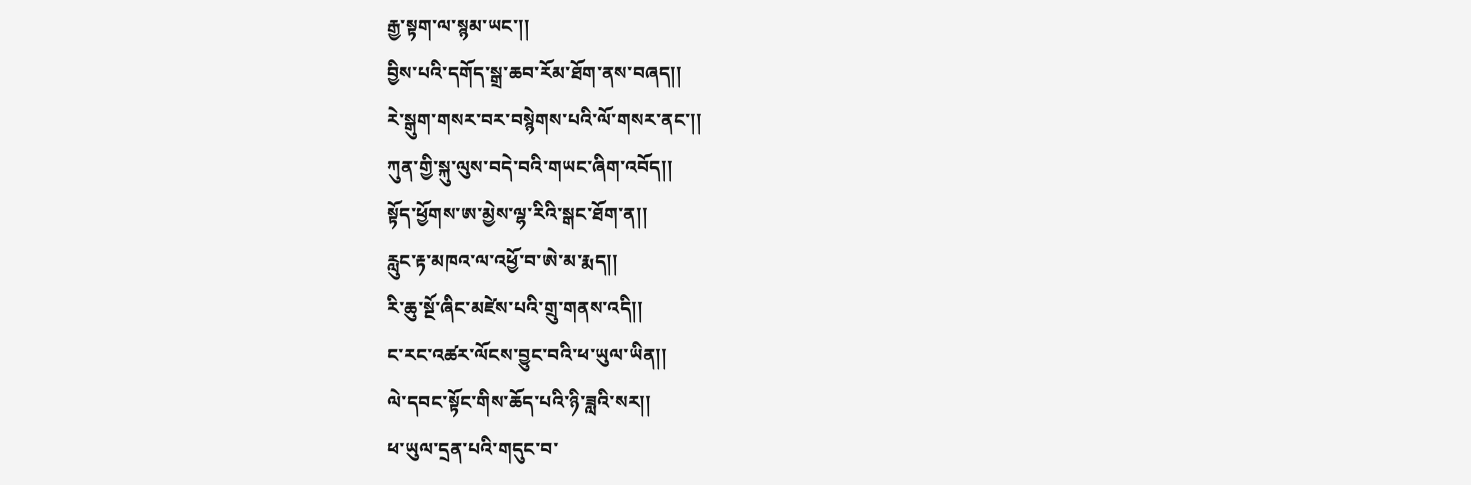རྒྱ་སྟག་ལ་སྙམ་ཡང་།།
བྱིས་པའི་དགོད་སྒྲ་ཆབ་རོམ་ཐོག་ནས་བཞད།།
རེ་སྒུག་གསར་བར་བསྙེགས་པའི་ལོ་གསར་ནང་།།
ཀུན་གྱི་སྐུ་ལུས་བདེ་བའི་གཡང་ཞིག་འབོད།།
སྟོད་ཕྱོགས་ཨ་མྱེས་ལྷ་རིའི་སྒང་ཐོག་ན།།
རླུང་རྟ་མཁའ་ལ་འཕྱོ་བ་ཨེ་མ་རྨད།།
རི་ཆུ་སྔོ་ཞིང་མཛེས་པའི་གྲུ་གནས་འདི།།
ང་རང་འཚར་ལོངས་བྱུང་བའི་ཕ་ཡུལ་ཡིན།།
ལེ་དབང་སྟོང་གིས་ཆོད་པའི་ཉི་ཟླའི་སར།།
ཕ་ཡུལ་དྲན་པའི་གདུང་བ་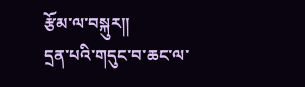རྩོམ་ལ་བསྐུར།།
དྲན་པའི་གདུང་བ་ཆང་ལ་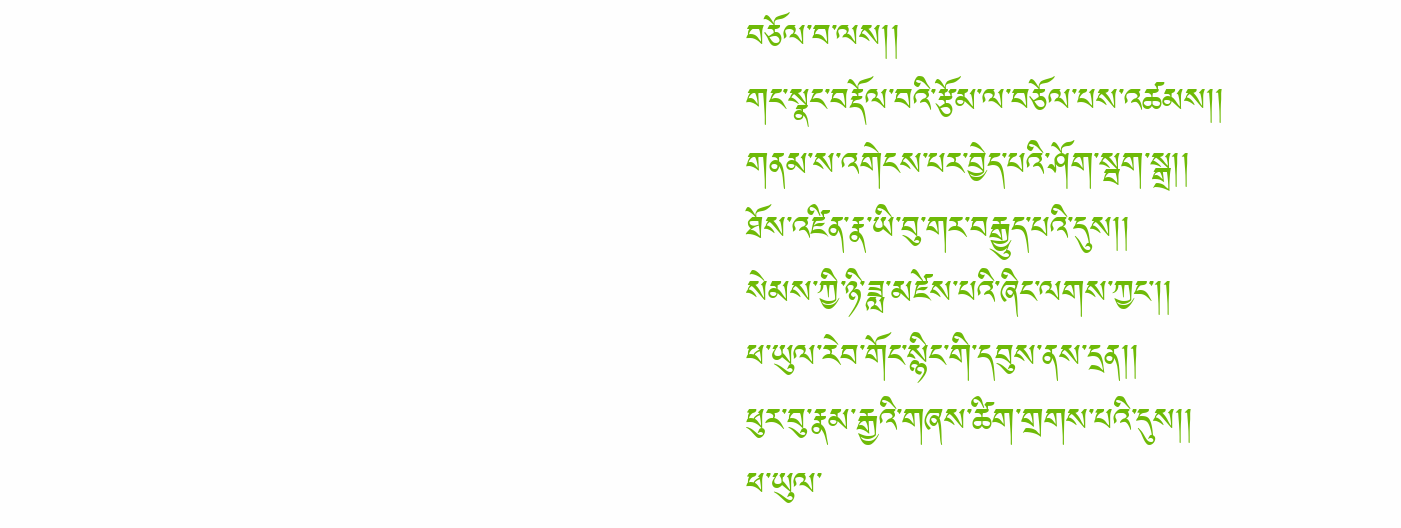བཅོལ་བ་ལས།།
གང་སྣང་བརྡོལ་བའི་རྩོམ་ལ་བཅོལ་པས་འཚམས།།
གནམ་ས་འགེངས་པར་བྱེད་པའི་ཤོག་སྦག་སྒྲ།།
ཐོས་འཛིན་རྣ་ཡི་བུ་གར་བརྒྱུད་པའི་དུས།།
སེམས་ཀྱི་ཉི་ཟླ་མཛེས་པའི་ཞིང་ལགས་ཀྱང་།།
ཕ་ཡུལ་རེབ་གོང་སྙིང་གི་དབུས་ནས་དྲན།།
ཕུར་བུ་རྣམ་རྒྱའི་གཞས་ཚིག་གྲགས་པའི་དུས།།
ཕ་ཡུལ་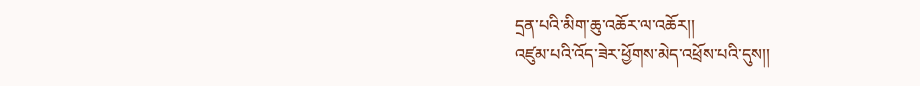དྲན་པའི་མིག་ཆུ་འཆོར་ལ་འཆོར།།
འཛུམ་པའི་འོད་ཟེར་ཕྱོགས་མེད་འཕྲོས་པའི་དུས།།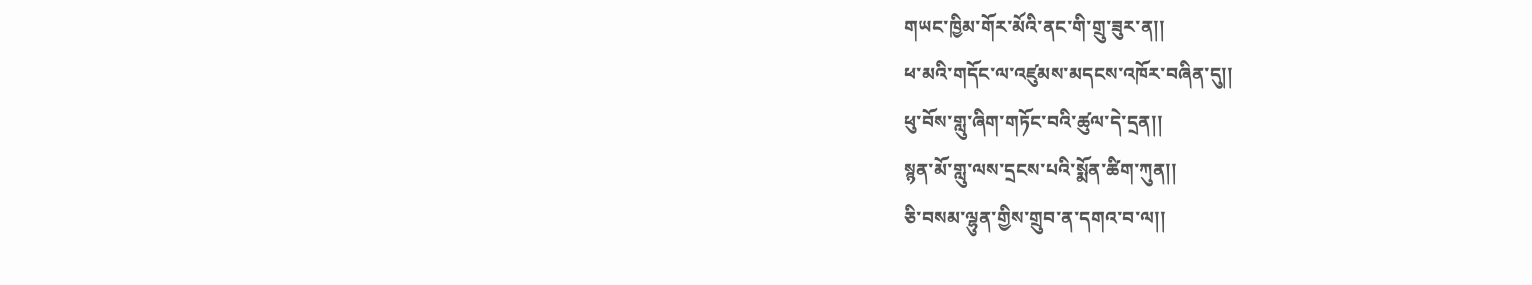གཡང་ཁྱིམ་གོར་མོའི་ནང་གི་གྲུ་ཟུར་ན།།
ཕ་མའི་གདོང་ལ་འཛུམས་མདངས་འཁོར་བཞིན་དུ།།
ཕུ་བོས་གླུ་ཞིག་གཏོང་བའི་ཚུལ་དེ་དྲན།།
སྙན་མོ་གླུ་ལས་དྲངས་པའི་སྨོན་ཚིག་ཀུན།།
ཅི་བསམ་ལྷུན་གྱིས་གྲུབ་ན་དགའ་བ་ལ།།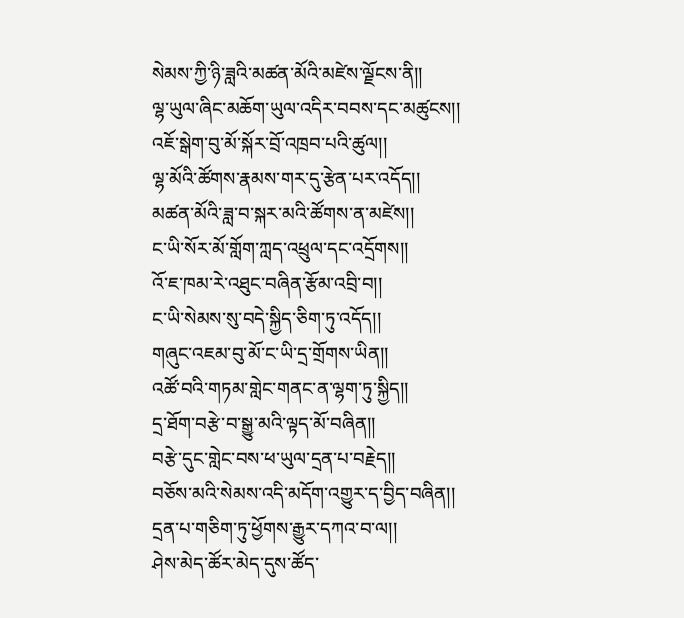སེམས་ཀྱི་ཉི་ཟླའི་མཚན་མོའི་མཛེས་ལྗོངས་ནི།།
ལྷ་ཡུལ་ཞིང་མཆོག་ཡུལ་འདིར་བབས་དང་མཚུངས།།
འཇོ་སྒེག་བུ་མོ་སྐོར་བྲོ་འཁྲབ་པའི་ཚུལ།།
ལྷ་མོའི་ཚོགས་རྣམས་གར་དུ་རྩེན་པར་འདོད།།
མཚན་མོའི་ཟླ་བ་སྐར་མའི་ཚོགས་ན་མཛེས།།
ང་ཡི་སོར་མོ་གློག་ཀླད་འཕྲུལ་དང་འདྲོགས།།
འོ་ཇ་ཁམ་རེ་འཐུང་བཞིན་རྩོམ་འབྲི་བ།།
ང་ཡི་སེམས་སུ་བདེ་སྐྱིད་ཅིག་ཏུ་འདོད།།
གཞུང་འཇམ་བུ་མོ་ང་ཡི་དྲ་གྲོགས་ཡིན།།
འཚོ་བའི་གཏམ་གླེང་གནང་ན་ལྷག་ཏུ་སྐྱིད།།
དྲ་ཐོག་བརྩེ་བ་སྒྱུ་མའི་ལྟད་མོ་བཞིན།།
བརྩེ་དུང་གླེང་བས་ཕ་ཡུལ་དྲན་པ་བརྗེད།།
བཅོས་མའི་སེམས་འདི་མདོག་འགྱུར་ད་བྱིད་བཞིན།།
དྲན་པ་གཅིག་ཏུ་ཕྱོགས་རྒྱུར་དཀའ་བ་ལ།།
ཤེས་མེད་ཚོར་མེད་དུས་ཚོད་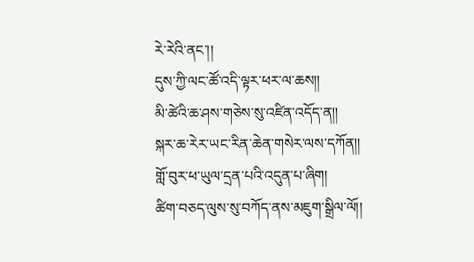རེ་རེའི་ནང་།།
དུས་ཀྱི་ལང་ཚོ་འདི་ལྟར་ཕར་ལ་ཆས།།
མི་ཚེའི་ཆ་ཤས་གཅེས་སུ་འཛིན་འདོད་ན།།
སྐར་ཆ་རེར་ཡང་རིན་ཆེན་གསེར་ལས་དཀོན།།
གློ་བུར་ཕ་ཡུལ་དྲན་པའི་འདུན་པ་ཞིག།
ཚིག་བཅད་ལུས་སུ་བཀོད་ནས་མཇུག་སྒྲིལ་ལོ།།